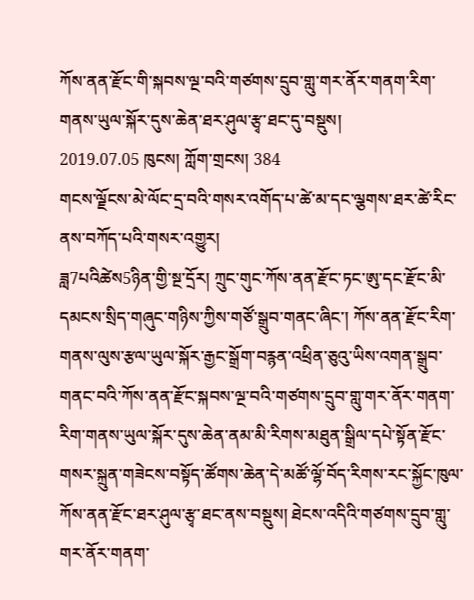ཀོས་ནན་རྫོང་གི་སྐབས་ལྔ་བའི་གཙགས་དྲུབ་གླུ་གར་ནོར་གནག་རིག་གནས་ཡུལ་སྐོར་དུས་ཆེན་ཐར་ཤུལ་རྩྭ་ཐང་དུ་བསྡུས།
2019.07.05 ཁུངས། ཀློག་གྲངས། 384
གངས་ལྗོངས་མེ་ལོང་དྲ་བའི་གསར་འགོད་པ་ཚེ་མ་དང་ལྕགས་ཐར་ཚེ་རིང་ནས་བཀོད་པའི་གསར་འགྱུར།
ཟླ7པའིཚེས5ཉིན་གྱི་སྔ་དྲོར། ཀྲུང་གུང་ཀོས་ནན་རྫོང་ཏང་ཨུ་དང་རྫོང་མི་དམངས་སྲིད་གཞུང་གཉིས་ཀྱིས་གཙོ་སྒྲུབ་གནང་ཞིང་། ཀོས་ནན་རྫོང་རིག་གནས་ལུས་རྩལ་ཡུལ་སྐོར་རྒྱང་སྒྲོག་བརྙན་འཕྲིན་ཅུའུ་ཡིས་འགན་སྒྲུབ་གནང་བའི་ཀོས་ནན་རྫོང་སྐབས་ལྔ་བའི་གཙགས་དྲུབ་གླུ་གར་ནོར་གནག་རིག་གནས་ཡུལ་སྐོར་དུས་ཆེན་ནམ་མི་རིགས་མཐུན་སྒྲིལ་དཔེ་སྟོན་རྫོང་གསར་སྐྲུན་གཟེངས་བསྟོད་ཚོགས་ཆེན་དེ་མཚོ་ལྷོ་བོད་རིགས་རང་སྐྱོང་ཁུལ་ཀོས་ནན་རྫོང་ཐར་ཤུལ་རྩྭ་ཐང་ནས་བསྡུས། ཐེངས་འདིའི་གཙགས་དྲུབ་གླུ་གར་ནོར་གནག་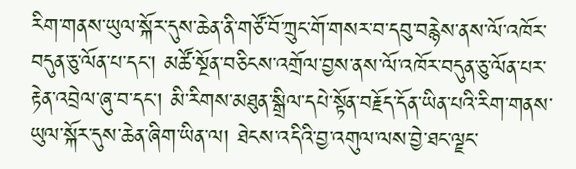རིག་གནས་ཡུལ་སྐོར་དུས་ཆེན་ནི་གཙོ་བོ་ཀྲུང་གོ་གསར་བ་དབུ་བརྙེས་ནས་ལོ་འཁོར་བདུན་ཅུ་ལོན་པ་དང་། མཚོ་སྔོན་བཅིངས་འགྲོལ་བྱས་ནས་ལོ་འཁོར་བདུན་ཅུ་ལོན་པར་རྟེན་འབྲེལ་ཞུ་བ་དང་། མི་རིགས་མཐུན་སྒྲིལ་དཔེ་སྟོན་བརྗོད་དོན་ཡིན་པའི་རིག་གནས་ཡུལ་སྐོར་དུས་ཆེན་ཞིག་ཡིན་ལ། ཐེངས་འདིའི་བྱ་འགུལ་ལས་བྱེ་ཐང་ལྗང་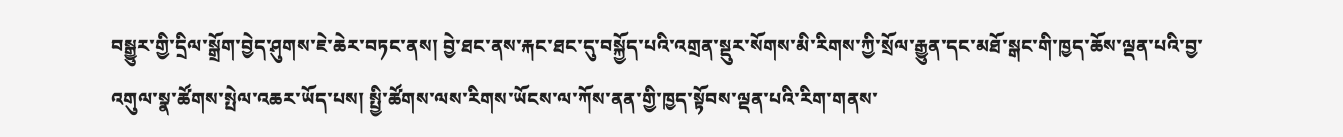བསྒྱུར་གྱི་དྲིལ་སྒྲོག་བྱེད་ཤུགས་ཇེ་ཆེར་བཏང་ནས། བྱེ་ཐང་ནས་རྐང་ཐང་དུ་བསྐྱོད་པའི་འགྲན་སྡུར་སོགས་མི་རིགས་ཀྱི་སྲོལ་རྒྱུན་དང་མཐོ་སྒང་གི་ཁྱད་ཆོས་ལྡན་པའི་བྱ་འགུལ་སྣ་ཚོགས་སྤེལ་འཆར་ཡོད་པས། སྤྱི་ཚོགས་ལས་རིགས་ཡོངས་ལ་ཀོས་ནན་གྱི་ཁྱད་སྟོབས་ལྡན་པའི་རིག་གནས་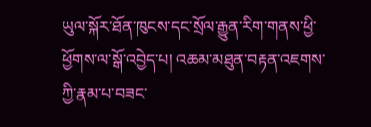ཡུལ་སྐོར་ཐོན་ཁུངས་དང་སྲོལ་རྒྱུན་རིག་གནས་ཕྱི་ཕྱོགས་ལ་སྒོ་འབྱེད་པ། འཆམ་མཐུན་བརྟན་འཇགས་ཀྱི་རྣམ་པ་བཟང་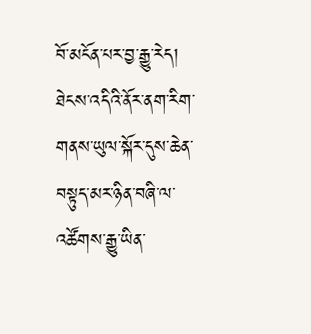བོ་མངོན་པར་བྱ་རྒྱུ་རེད།
ཐེངས་འདིའི་ནོར་ནག་རིག་གནས་ཡུལ་སྐོར་དུས་ཆེན་བསྟུད་མར་ཉིན་བཞི་ལ་འཚོགས་རྒྱུ་ཡིན་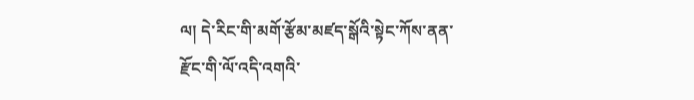ལ། དེ་རིང་གི་མགོ་རྩོམ་མཛད་སྒོའི་སྟེང་ཀོས་ནན་རྫོང་གི་ལོ་འདི་འགའི་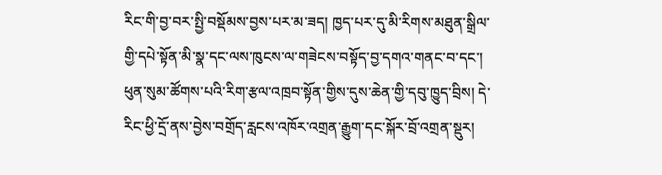རིང་གི་བྱ་བར་སྤྱི་བསྡོམས་བྱས་པར་མ་ཟད། ཁྱད་པར་དུ་མི་རིགས་མཐུན་སྒྲིལ་གྱི་དཔེ་སྟོན་མི་སྣ་དང་ལས་ཁུངས་ལ་གཟེངས་བསྟོད་བྱ་དགའ་གནང་བ་དང་། ཕུན་སུམ་ཚོགས་པའི་རིག་རྩལ་འཁྲབ་སྟོན་གྱིས་དུས་ཆེན་གྱི་དབུ་ཁྱུད་བྲིས། དེ་རིང་ཕྱི་དྲོ་ནས་བྱེས་བགྲོད་རླངས་འཁོར་འགྲན་རྒྱུག་དང་སྐོར་བྲོ་འགྲན་སྡུར།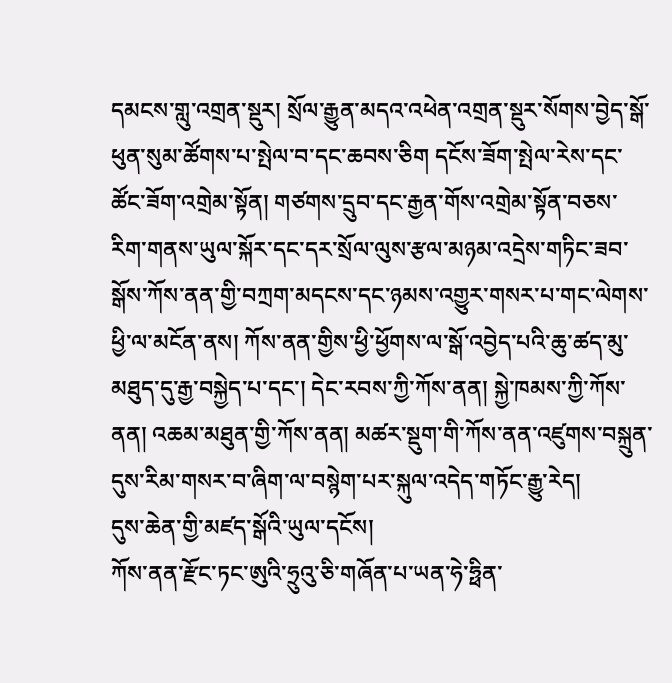དམངས་གླུ་འགྲན་སྡུར། སྲོལ་རྒྱུན་མདའ་འཕེན་འགྲན་སྡུར་སོགས་བྱེད་སྒོ་ཕུན་སུམ་ཚོགས་པ་སྤེལ་བ་དང་ཆབས་ཅིག དངོས་ཟོག་སྤེལ་རེས་དང་ཚོང་ཟོག་འགྲེམ་སྟོན། གཙགས་དྲུབ་དང་རྒྱན་གོས་འགྲེམ་སྟོན་བཅས་རིག་གནས་ཡུལ་སྐོར་དང་དར་སྲོལ་ལུས་རྩལ་མཉམ་འདྲེས་གཏིང་ཟབ་སྒོས་ཀོས་ནན་གྱི་བཀྲག་མདངས་དང་ཉམས་འགྱུར་གསར་པ་གང་ལེགས་ཕྱི་ལ་མངོན་ནས། ཀོས་ནན་གྱིས་ཕྱི་ཕྱོགས་ལ་སྒོ་འབྱེད་པའི་ཆུ་ཚད་མུ་མཐུད་དུ་རྒྱ་བསྐྱེད་པ་དང་། དེང་རབས་ཀྱི་ཀོས་ནན། སྐྱེ་ཁམས་ཀྱི་ཀོས་ནན། འཆམ་མཐུན་གྱི་ཀོས་ནན། མཚར་སྡུག་གི་ཀོས་ནན་འཛུགས་བསྐྲུན་དུས་རིམ་གསར་བ་ཞིག་ལ་བསྙེག་པར་སྐུལ་འདེད་གཏོང་རྒྱུ་རེད།
དུས་ཆེན་གྱི་མཛད་སྒོའི་ཡུལ་དངོས།
ཀོས་ནན་རྫོང་ཏང་ཨུའི་ཧྲུའུ་ཅི་གཞོན་པ་ཡན་ཧེ་ཧྥིན་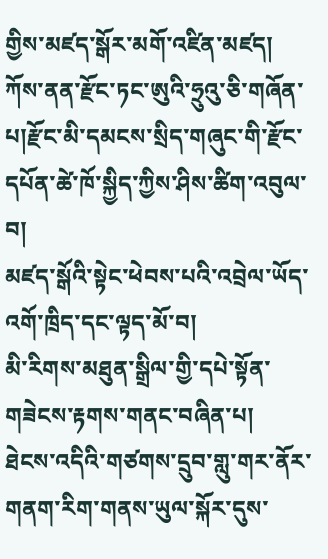གྱིས་མཛད་སྒོར་མགོ་འཛིན་མཛད།
ཀོས་ནན་རྫོང་ཏང་ཨུའི་ཧྲུའུ་ཅི་གཞོན་པ།རྫོང་མི་དམངས་སྲིད་གཞུང་གི་རྫོང་དཔོན་ཚེ་ཁོ་སྐྱིད་ཀྱིས་ཤིས་ཚིག་འབུལ་བ།
མཛད་སྒོའི་སྟེང་ཕེབས་པའི་འབྲེལ་ཡོད་འགོ་ཁྲིད་དང་ལྟད་མོ་བ།
མི་རིགས་མཐུན་སྒྲིལ་གྱི་དཔེ་སྟོན་གཟེངས་རྟགས་གནང་བཞིན་པ།
ཐེངས་འདིའི་གཙགས་དྲུབ་གླུ་གར་ནོར་གནག་རིག་གནས་ཡུལ་སྐོར་དུས་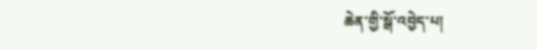ཆེན་གྱི་སྒོ་འབྱེད་པ།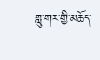གླུ་གར་གྱི་མཆོད་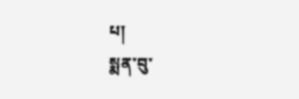པ།
སྨན་བུ་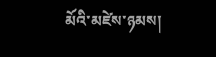མོའི་མཛེས་ཉམས།